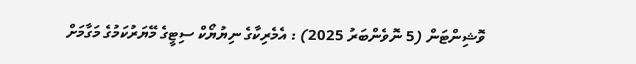ވޮޝިންޓަން (5 ނޮވެންބަރު 2025) : އެމެރިކާގެ ނިޔުޔޯކް ސިޓީގެ މޭޔަރުކަމުގެ މަގާމަށް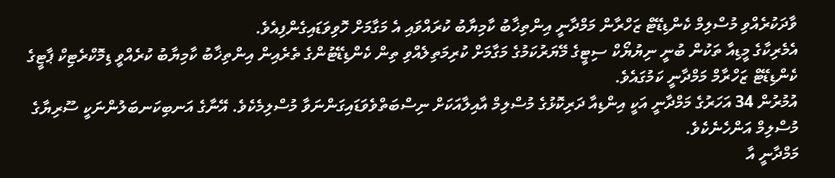ވާދަކުރެއްވި މުސްލިމް ކެންޑިޑޭޓް ޒަހްރާން މަމްދާނީ އިންތިޚާބު ކާމިޔާބު ކުރައްވައި އެ މަގާމަށް ހޮވިވަޑައިގެންފިއެވެ.
އެމެރިކާގެ މީޑިއާ ތަކުން ބުނީ ނިޔުޔޯކް ސިޓީގެ މޭޔަރުކަމުގެ މަގާމަށް ކުރިމަތިލެއްވި ތިން ކެންޑިޑޭޓުންގެ ތެރެއިން އިންތިޚާބު ކާމިޔާބު ކުރެއްވީ ޑިމޮކްރެޓިކް ޕާޓީގެ ކެންޑިޑޭޓް ޒަހްރާމް މަމްދާނީ ކަމުގައެވެ.
އުމުރުން 34 އަހަރުގެ މަމްދާނީ އަކީ އިންޑިއާ ދަރިކޮޅުގެ މުސްލިމް އާއިލާއަކަށް ނިސްބަތްވެވަޑައިގަންނަވާ މުސްލިމެކެވެ. އޭނާގެ އަނބިކަނބަލުންނަކީ ސޫރިޔާގެ މުސްލިމް އަންހެނެކެވެ.
މަމްދާނީ އާ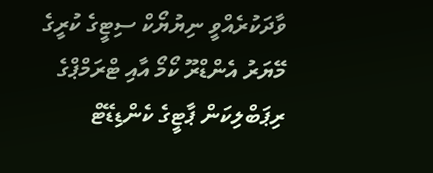ވާދަކުރެއްވީ ނިޔުޔޯކް ސިޓީގެ ކުރީގެ މޭޔަރު އެންޑްރޫ ކޯމޯ އާއި ޓްރަމްޕްގެ ރިޕަބްލިކަން ޕާޓީގެ ކެންޑިޑޭޓް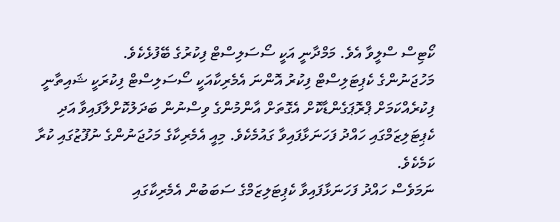ކޯޓިސް ސްލީވާ އެވެ. މަމްދާނީ އަކީ ސޯސަލިސްޓް ފިކުރުގެ ބޭފުޅެކެވެ.
މަހުޖަނުންގެ ކެޕިޓަލިސްޓް ފިކުރު އޮންނަ އެމެރިކާއަކީ ސޯސަލިސްޓް ފިކުރަކީ ޝައިތާނީ ފިކުރެއްކަމަށް ޕްރޮޕަގެންޑާކޮށް އެގޮތަށް އާންމުންގެ ވިސްނުން ބަދަލުކޮށްލާފައިވާ އަދި ކެޕިޓަލިޒަމްގައި ހައްދު ފަހަނަޅާފައިވާ ގައުމެކެވެ. މިއީ އެމެރިކާގެ މަހުޖަނުންގެ ނުފޫޒުގައި ކުރާ ކަމެކެވެ.
ނަމަވެސް ހައްދު ފަހަނަޅާފައިވާ ކެޕިޓަލިޒަމްގެ ސަބަބުން އެމެރިކާގައި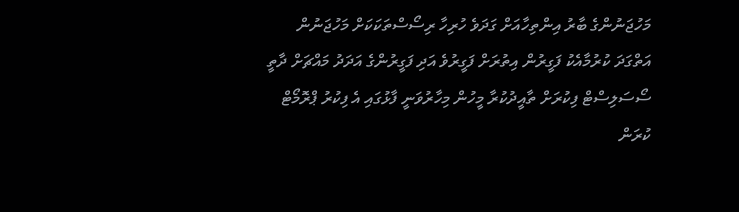މަހުޖަނުންގެ ބާރު އިންތިހާއަށް ގަދަވެ ހުރިހާ ރިސޯސްތަކަކަށް މަހުޖަނުން އަތްގަދަ ކުރުމާއެކު ފަގީރުން އިތުރަށް ފަގީރުވެ އަދި ފަގީރުންގެ އަދަދު މައްޗަށް ދާތީ ސޯސަލިސްޓް ފިކުރަށް ތާއީދުކުރާ މީހުން މިހާރުވަނީ ފާޅުގައި އެ ފިކުރު ޕްރޮމޯޓް ކުރަން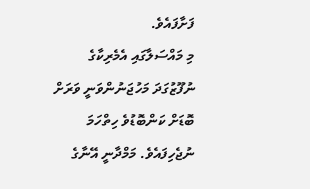ފަށާފައެވެ.
މި މައްސަލާގައި އެމެރިކާގެ ނުފޫޒުގަދަ މަހުޖަނުންވަނީ ވަރަށް ބޮޑަށް ކަންބޮޑުވެ ހިތްހަމަ ނުޖެހިފައެވެ. މަމްދާނީ އޭނާގެ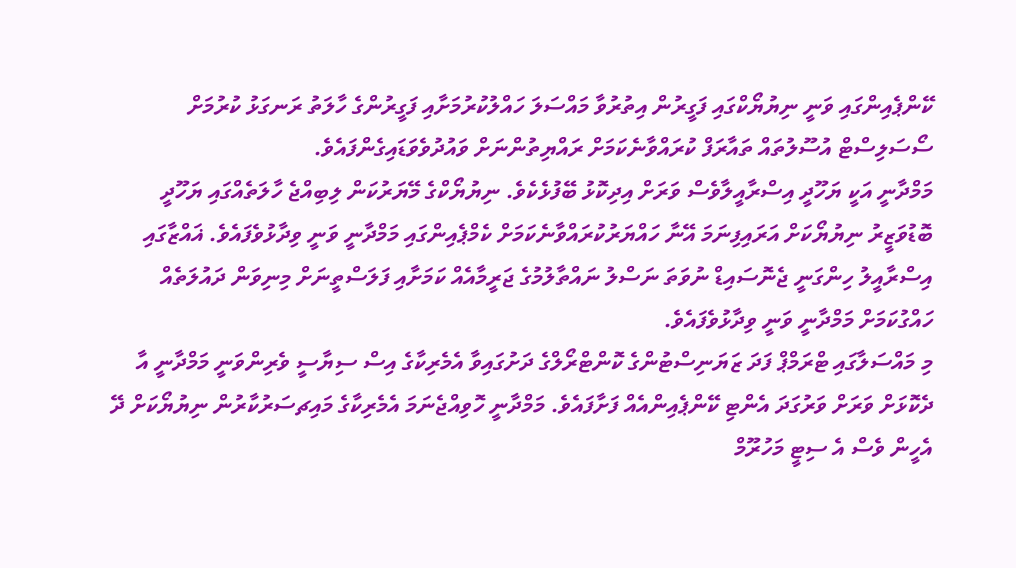ކޭންޕެއިންގައި ވަނީ ނިޔުޔޯކްގައި ފަގީރުން އިތުރުވާ މައްސަލަ ހައްލުކުރުމަށާއި ފަގީރުންގެ ހާލަތު ރަނގަޅު ކުރުމަށް ސޯސަލިސްޓް އުސޫލުތައް ތައާރަފް ކުރައްވާނެކަމަށް ރައްޔިތުންނަށް ވައުދުވެވަޑައިގެންފައެވެ.
މަމްދާނީ އަކީ ޔަހޫދީ އިސްރާއީލާވެސް ވަރަށް އިދިކޮޅު ބޭފުޅެކެވެ. ނިޔުޔޯކްގެ މޭޔަރުކަން ލިބިއްޖެ ހާލަތެއްގައި ޔަހޫދީ ބޮޑުވަޒީރު ނިޔުޔޯކަށް އަރައިފިނަމަ އޭނާ ހައްޔަރުކުރައްވާނެކަމަށް ކެމްޕެއިންގައި މަމްދާނީ ވަނީ ވިދާޅުވެފައެވެ. ޣައްޒާގައި އިސްރާއީލު ހިންގަނީ ޖެނޮސައިޑް ނުވަތަ ނަސްލު ނައްތާލުމުގެ ޖަރީމާއެއް ކަމަށާއި ފަލަސްތީނަށް މިނިވަން ދައުލަތެއް ހައްގުކަމަށް މަމްދާނީ ވަނީ ވިދާޅުވެފައެވެ.
މި މައްސަލާގައި ޓްރަމްޕް ފަދަ ޒަޔަނިސްޓުންގެ ކޮންޓްރޯލްގެ ދަށުގައިވާ އެމެރިކާގެ އިސް ސިޔާސީ ވެރިންވަނީ މަމްދާނީ އާ ދެކޮޅަށް ވަރަށް ވަރުގަދަ އެންޓި ކޭންޕެއިންއެއް ފަށާފައެވެ. މަމްދާނީ ހޮވިއްޖެނަމަ އެމެރިކާގެ މައިޗސަރުކާރުން ނިޔުޔޯކަށް ދޭ އެހީން ވެސް އެ ސިޓީ މަހުރޫމް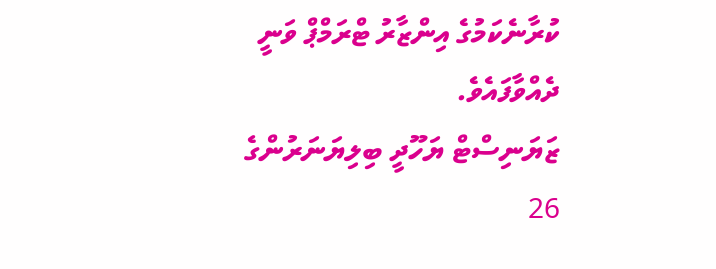ކުރާނެކަމުގެ އިންޒާރު ޓްރަމްޕް ވަނީ ދެއްވާފައެވެ.
ޒަޔަނިސްޓް ޔަހޫދީ ބިލިޔަނަރުންގެ 26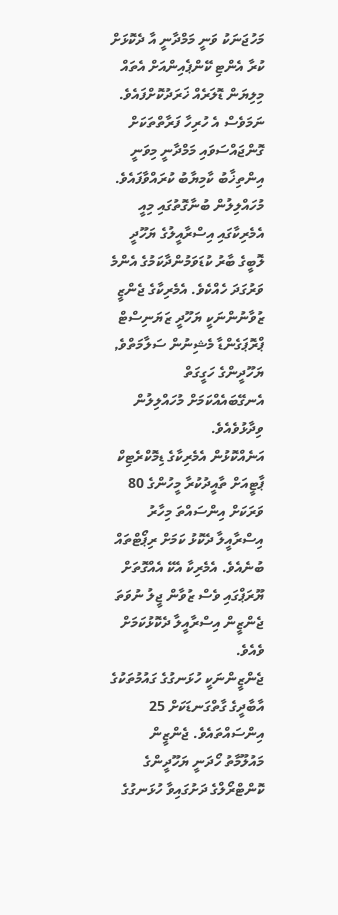މަހުޖަނަކު ވަނީ މަމްދާނީ އާ ދެކޮޅަށް ކުރާ އެންޓި ކޭންޕެއިންއަށް އެތައް މިލިޔަން ޑޮލަރެއް ޚަރަދުކޮށްފައެވެ. ނަމަވެސް އެ ހުރިހާ ފަރާތްތަކަށް ގޮންޖައްސަވައި މަމްދާނީ މިވަނީ އިންތިޚާބު ކާމިޔާބު ކުރައްވާފައެވެ.
މުހައްލިލުން ބުނާގޮތުގައި މިއީ އެމެރިކާގައި އިސްރާއީލުގެ ޔަހޫދީ ލޮބީގެ ބާރު ކުޑަވަމުންދާކަމުގެ އެންމެ ވަރުގަދަ ހެއްކެވެ. އެމެރިކާގެ ޖެންޒީ ޒުވާނުންނަކީ ޔަހޫދީ ޒަޔަނިސްޓް ޕްރޮޕަގެންޑާ މެޝިނުން ސަލާމަތްވެ, ޔަހޫދީންގެ ހަގީގަތް އެނގޭބައެއްކަމަށް މުހައްލިލުން ވިދާޅުވެއެވެ.
އަނެއްކޮޅުން އެމެރިކާގެ ޑިމޮކްރެޓިކް ޕާޓީއަށް ތާއީދުކުރާ މީހުންގެ 80 ވަރަކަށް އިންސައްތަ މިހާރު އިސްރާއީލާ ދެކޮޅު ކަމަށް ރިޕޯޓްތައް ބުނެއެވެ. އެމެރިކާ އެކޭ އެއްގޮތަށް ޔޫރަޕްގައި ވެސް ޒުވާން ޖީލު ނުވަތަ ޖެންޒީން އިސްރާއީލާ ދެކޮޅުކަމަށް ވެއެވެ.
ޖެންޒީންނަކީ ހުޅަނގުގެ ގައުމުތަކުގެ އާބާދީގެ ގާތްގަނޑަކަށް 25 އިންސައްތައެވެ. ޖެންޒީން މައުލޫމާތު ހޯދަނީ ޔަހޫދީންގެ ކޮންޓްރޯލްގެ ދަށުގައިވާ ހުޅަނގުގެ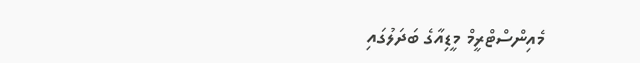މެއިންސްޓްރީމް މީޑިއާގެ ބަދަލުގައި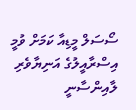ސޯސަލް މީޑިއާ ކަމަށް ވުމީ އިސްރާއީލުގެ އަނިޔާވެރި ލާއިންސާނީ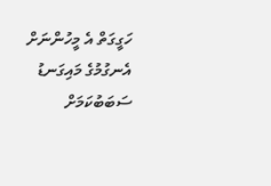ހަގީގަތް އެ މީހުންނަށް އެނގުމުގެ މައިގަނޑު ސަބަބުކަމަށް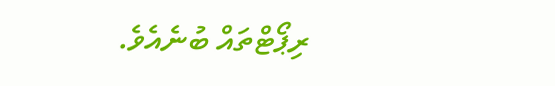ރިޕޯޓްތައް ބުނެއެވެ.